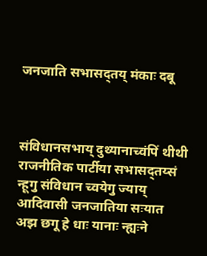जनजाति सभासद्तय् मंकाः दबू



संविधानसभाय् दुथ्यानाच्वंपिं थीथी राजनीतिक पार्टीया सभासद्तय्सं न्हूगु संविधान च्वयेगु ज्याय् आदिवासी जनजातिया सःयात अझ छगू हे धाः यानाः न्ह्यःने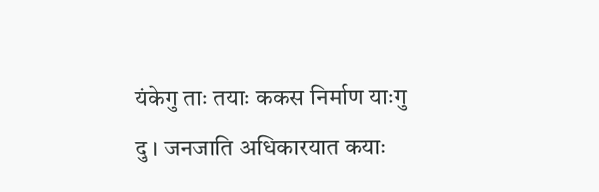यंकेगु ताः तयाः ककस निर्माण याःगु दु । जनजाति अधिकारयात कयाः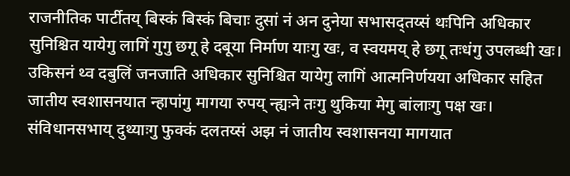राजनीतिक पार्टीतय् बिस्कं बिस्कं बिचाः दुसां नं अन दुनेया सभासद्तय्सं थःपिनि अधिकार सुनिश्चित यायेगु लागिं गुगु छगू हे दबूया निर्माण याःगु खः, व स्वयमय् हे छगू तःधंगु उपलब्धी खः। उकिसनं थ्व दबुलिं जनजाति अधिकार सुनिश्चित यायेगु लागिं आत्मनिर्णयया अधिकार सहित जातीय स्वशासनयात न्हापांगु मागया रुपय् न्ह्यःने तःगु थुकिया मेगु बांलाःगु पक्ष खः। संविधानसभाय् दुथ्याःगु फुक्कं दलतय्सं अझ नं जातीय स्वशासनया मागयात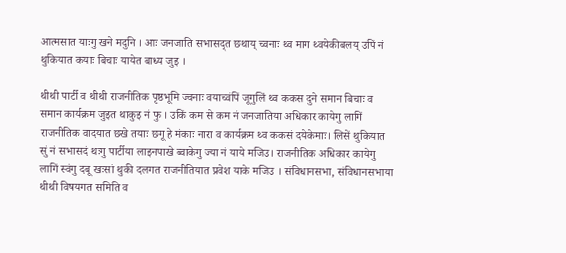आत्मसात याःगु खने मदुनि । आः जनजाति सभासद्त छथाय् च्वनाः थ्व माग थ्वयेकीबलय् उपिं नं थुकियात कयाः बिचाः यायेत बाध्य जुइ ।

थीथी पार्टी व थीथी राजनीतिक पृष्ठभूमि ज्वनाः वयाच्वंपिं जूगुलिं थ्व ककस दुने समान बिचाः व समान कार्यक्रम जुइत थाकुइ नं फु । उकिं कम से कम नं जनजातिया अधिकार कायेगु लागिं राजनीतिक वादयात छखे तयाः छगू हे मंकाः नारा व कार्यक्रम थ्व ककसं दयेकेमाः। लिसें थुकियात सुं नं सभासदं थःगु पार्टीया लाइनपाखे ब्वाकेगु ज्या नं याये मजिउ। राजनीतिक अधिकार कायेगु लागिं स्वंगु दबू खःसां थुकी दलगत राजनीतियात प्रवेश याके मजिउ । संविधानसभा, संविधानसभाया थीथी विषयगत समिति व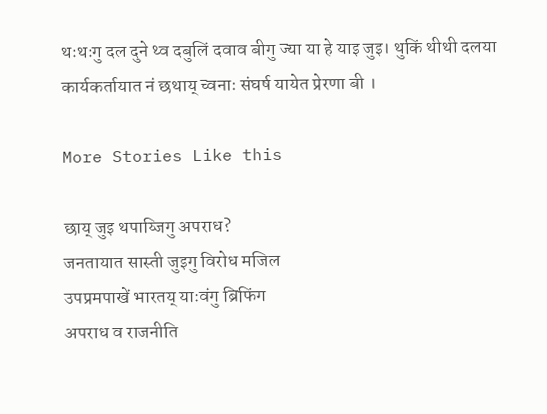थःथःगु दल दुने थ्व दबुलिं दवाव बीगु ज्या या हे याइ जुइ। थुकिं थीथी दलया कार्यकर्तायात नं छथाय् च्वनाः संघर्ष यायेत प्रेरणा बी ।

More Stories Like this

छाय् जुइ थपाय्जिगु अपराध?
जनतायात सास्ती जुइगु विरोध मजिल
उपप्रमपाखें भारतय् याःवंगु ब्रिफिंग
अपराध व राजनीति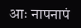आः नापनापं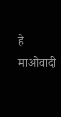हे
माओवादी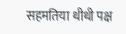सहमतिया थीथी पक्ष